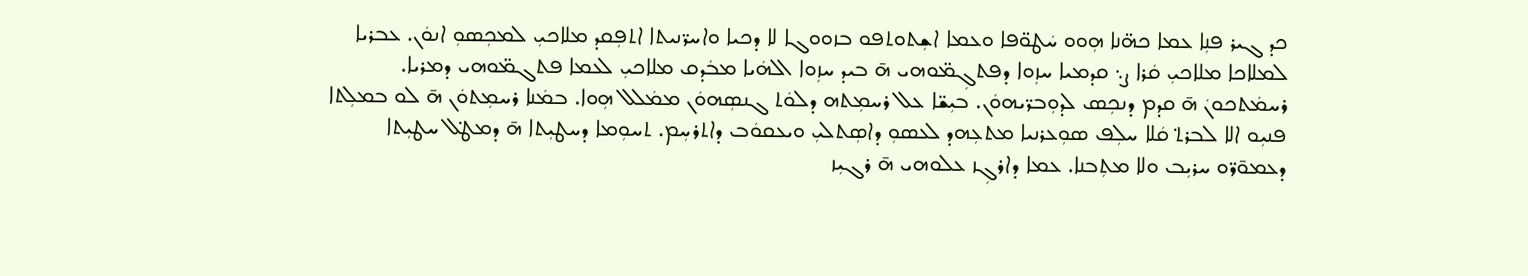ܟܕ ܓܝܪ ܦܢܼܐ ܥܡܐ ܟܗ̈ܢܐ ܗܼܘܘ ܚܿܛܘ̈ܦܐ ܘܥܡܐ ܐܫܼܬܘܬܦܘ ܒܙܘܘܓܐ ܠܐ ܕܟܝܐ ܘܐܚܪ̈ܢܝܬܐ ܐܬܦܼܩܕ ܡܠܐܟܝܼ ܠܡܟܼܣܘܼ ܐܢܘܿܢ. ܥܒܪܝܐ ܠܡܠܐܟܐ ܡܠܐܟܝܼ ܩܿܪܐ ܨ܆ ܩܕܡܝܐ ܚܙܼܘܐ ܕܦܬܓܼܡ̈ܘܗܝ ܗ̄ ܒܝܕ ܚܙܼܘܐ ܐܠܗܿܝܐ ܡܒܿܕܩ ܡܠܐܟܝܼ ܠܥܡܐ ܦܬܓܡ̈ܘܗܝ ܕܡܪܝܐ. ܪܚܡܿܬܟܘܢܿ ܗ̄ ܩܕܡ ܕܢܟܼܣ ܠܕܘܼܒܪ̈ܝܗܘܿܢ. ܒܝܼܫ̈ܐ ܥܠ ܪܚܡܼܬܗ ܕܠܘܿܬ ܓܢܣܼܗܘܿܢ ܡܡܿܠܠ ܗܼܘܐ. ܒܡܿܢܐ ܪܚܡܼܬܘܿܢ ܗ̄ ܠܘ ܒܡܠܼܬܐ ܦܢܝܼܘ ܐܠܐ ܠܒܪܬ݀ ܩܿܠܐ ܚܠܼܦ ܣܘܼܥܪܢܝܐ ܡܬܥܼܗܕ ܠܥܣܘܼ ܕܐܣܼܬܠܝܼ ܘܝܥܩܘܿܒ ܕܐܬܪܚܼܡ. ܬܚܘܼܡܐ ܕܚܛܝܼܬܐ ܗ̄ ܕܡܛ݀ܠ ܚܛܝܼܬܐ ܕܥܡܘ̄ܪ̈ܘ ܚܪܝܼܒ ܘܠܐ ܡܬܼܒܢܐ. ܥܡܐ ܕܐܪܓܼܙ ܥܠܘܗܝ ܗ̄ ܪܓܝܼܙ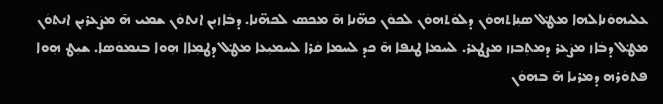ܥܠܝܗܘܿܢܐܠܗܐ ܡܛ݀ܠ ܣܢܼܐܬܗܘܿܢ ܕܠܘܿܬܗܘܿܢ ܠܟܘܿܢ ܟܗ̈ܢܐ ܗ̄ ܡܟܣ ܠܟܗ̈ܢܐ. ܕܒܿܐܙܝܼܢ ܐܢܬܘܿܢ ܫܡܝ ܗ̄ ܡܨܿܥܪܝܼܢ ܐܢܬܘܿܢ ܡܛ݀ܠ ܕܒܿܐܙ ܡܨܿܥܪ ܕܡܬܼܒܙܙ ܡܨܛܥܪ. ܠܚܡܐ ܛܢܦܐ ܗ̄ ܟܕ ܠܚܡܐ ܩܿܪܐ ܠܚܡܝܼܥܐ ܡܛ݀ܠ ܕܛܡܼܐܐ ܗܼܘܐ ܒܢܡܘܿܣܐ. ܫܝܼܛ ܗܼܘܐ ܦܬܘܿܪܗ ܕܡܪܝܐ ܗ̄ ܒܗܘܿܢ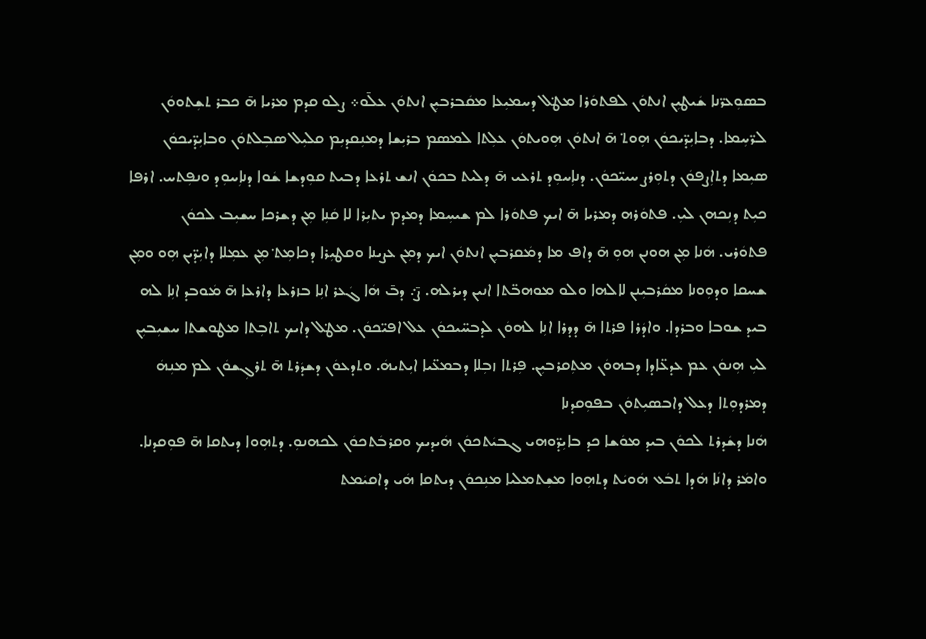ܒܣܘܼܥܪ̈ܢܐ ܫܿܝܛܝܼܢ ܐܢܬܘܿܢ ܠܦܬܘܿܪܐ ܡܛ݀ܠ ܕܚܡܝܼܥܐ ܡܩܿܒܪܒܝܼܢ ܐܢܬܘܿܢ ܥܠ̄ܘ܀ ܨܠܘ ܩܕܡ ܡܪܝܐ ܗ̄ ܟܒܪ ܬܫܼܬܘܘܿܢ ܠܪ̈ܚܼܡܐ. ܕܒܐܝܼܕ̈ܝܟܘܿܢ ܗܼܘܬ݀ ܗ̄ ܐܢܬܘܿܢ ܗܼܘܝܬܘܿܢ ܥܠܼܬܐ ܠܡܣܡ ܒܪܝܼܫܐ ܕܡܢܼܩܕܝܼܡ ܩܠܝܼܠ ܣܒܼܠܬܘܿܢ ܘܒܐܝܼܕ̈ܝܟܘܿܢ ܣܝܼܡܐ ܕܬܐܼܨܦܘܿܢ ܕܬܘܼܪܨ ܚܝܝ̈ܟܘܿܢ. ܕܢܐܼܚܘܼܕ ܬܪܥܝ ܗ̄ ܕܠܝܬ ܒܟܘܿܢ ܐܢܫ ܬܪܥܐ ܕܒܝܬ ܩܘܼܕܫܐ ܫܿܘܐ ܕܢܐܼܚܘܼܕ ܘܢܦܼܬܚ. ܐܪܦܐ ܟܝܼܬ ܕܢܼܟܗܢ ܠܝܼ. ܦܬܘܿܪܗ ܕܡܪܝܐ ܗ̄ ܐܝܟ ܦܬܘܿܪܐ ܠܡ ܫܝܚܼܡܐ ܕܡܕܡ ܝܬܝܼܪܐ ܠܐ ܩܿܢܼܐ ܡܼܢ ܕܫܪܟܐ ܚܫܝܼܒ ܠܟܘܿܢ ܦܬܘܿܪܝ. ܗܿܢܐ ܡܼܢ ܗܘܢܢ ܗܘܼ ܗ̄ ܕܐܦ ܡܐ ܕܡܿܩܪܒܝܼܢ ܐܢܬܘܿܢ ܐܝܟ ܕܡܼܢ ܥܨܝܢܐ ܘܩܛܝܼܪܐ ܕܟܐܡܼܬ݀ ܡܼܢ ܥܡܼܠܐ ܕܐܝܼܕ̈ܝܢ ܗܼܘ ܘܡܼܢ ܫܚܩܐ ܘܕܘܼܘܢܐ ܡܩܿܪܒܝܼܢܢ ܠܐܠܗܐ ܘܠܘ ܡܘܗܒ̈ܬܐ ܐܢܝܢ ܕܝܪܠܗ. ܨ̄܇ ܕܒ̄ ܗܿܐ ܓܿܥܪ ܐܢܼܐ ܒܙܪܥܐ ܕܐܪܥܐ ܗ̄ ܡܿܘܒܕ ܐܢܼܐ ܠܗ ܒܝܕ ܫܘܒܐ ܘܒܪܕܐ. ܘܐܕܿܪܐ ܦܪܬܐ ܗ̄ ܕܕܪܐ ܐܢܼܐ ܠܗܘܿܢ ܠܕܒܚ̈ܝܟܘܿܢ ܥܠ ܐܦܝ̈ܟܘܿܢ. ܡܛ݀ܠ ܕܐܝܟ ܬܐܒܼܬܐ ܡܛܘܫܬܐ ܚܫܝܼܒܝܼܢ ܠܝܼ ܗܼܢܘܿܢ ܥܡ ܥܕܥ̈ܐܕܐ ܕܒܗܘܿܢ ܡܬܼܩܪܒܝܼܢ. ܦܼܪܬܐ ܙܒܼܠܐ ܕܒܡܥ̈ܝܐ ܐܝܼܬܝܗܿ. ܘܬܕܥܘܿܢ ܕܫܕܿܪܬ ܗ̄ ܬܪܓܼܫܘܿܢ ܠܡ ܡܢܼܗܿ ܕܡܪܕܘܼܬܐ ܕܥܠ ܕܐܒܣܝܼܬܘܿܢ ܒܦܘܼܩܕܢܐ
ܗܿܢܐ ܕܫܿܕܪܬ ܠܟܘܿܢ ܒܝܕ ܡܘܿܫܐ ܟܕ ܒܐܝܼܕ̈ܘܗܝ ܓܒܝܿܬܟܘܿܢ ܗܿܝܕܝܟ ܘܩܪܒܿܬܟܘܿܢ ܠܟܗܢܘܼ. ܕܬܗܼܘܐ ܕܝܬܩܐ ܗ̄ ܦܘܼܩܕܢܐ. ܘܐܡܿܪ ܕܐܢܿܐ ܗܿܕܐ ܬܒܿܥ ܗܿܘܝܿܬ ܕܬܗܼܘܐ ܡܫܼܬܡܠܝܐ ܡܢܼܟܘܿܢ ܕܝܬܩܐ ܗܿܝ ܕܐܩܝܿܡܬ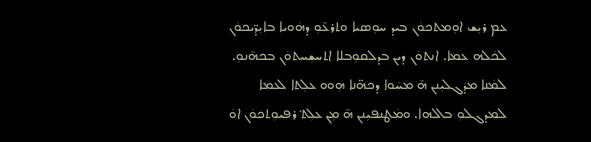ܥܡ ܪܝܼܫ ܐܘܼܡܬܟܘܿܢ ܒܝܕ ܚܘܼܣܝܐ ܘܬܪܥ̄ܘܼ ܕܗܿܘܝܐ ܒܐܝܼܕ̈ܝܟܘܿܢ ܠܟܿܠܗ ܥܡܐ. ܐܢܬܘܿܢ ܕܝܢ ܒܕܠܩܘܼܒܠܐ ܐܬܚܫܼܚܬܘܿܢ ܒܟܗ̄ܢܘܼ. ܠܡܿܢܐ ܡܕܿܓܠܝܼܢܢ ܗ̄ ܡܚܿܘܐ ܕܟܗ̈ܢܐ ܗܼܘܘ ܥܠܼܬܐ ܠܥܡܐ ܠܡܕܓܠܘܼ ܒܐܠܗܐ. ܘܡܿܛܢܦܝܼܢܢ ܗ̄ ܡܼܢ ܥܠܼܬ݀ ܪܦܝܘܼܬܟܘܿܢ ܐܘܿ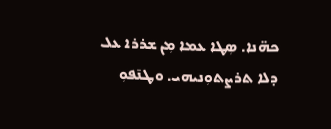ܟܗ̈ܢܐ. ܣܼܛܐ ܥܡܐ ܡܼܢ ܫܪܪܐ ܥܠ ܕܠܐ ܬܪܨܬܘܼܢܝܗܝ. ܘܛܢ̄ܦܘܼ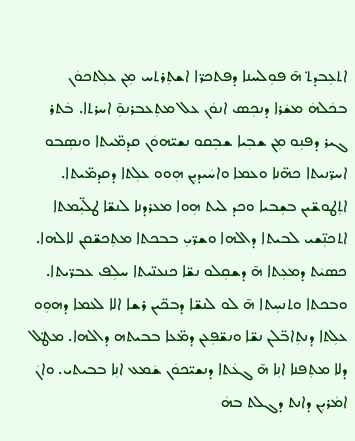ܐܬܥܼܒܕܬ݀ ܗ̄ ܦܘܼܠܚܢܐ ܕܦܬܟܪ̈ܐ ܐܫܬܼܪܬܚ ܡܼܢ ܥܠܼܬܟܘܿܢ ܒܟܿܠܗܿ ܡܫܿܪܐ ܕܢܟܼܣ ܐܢܘܿܢ ܥܠ ܡܬܼܥܒܪܢܘܼ̄ ܐܚܪܬܐ. ܒܿܬܪ ܓܝܪ ܕܦܢܼܘ ܡܼܢ ܫܒܼܝܐ ܫܒܼܩܘ ܢܫܝ̈ܗܘܿܢ ܩܕܡ̈ܝܬܐ ܘܢܣܼܒܘ ܐܚܪ̈ܢܝܬܐ ܟܗ̈ܢܐ ܘܥܡܐ ܘܐܚܿܝܕܝܼܢ ܗܼܘܘ ܥܠܼܬܐ ܕܩܕܡ̈ܝܬܐ. ܐܬܼܛܘܫ̈ܝܢ ܒܫܼܒܝܐ ܘܟܕ ܠܝܬ ܗܼܘܐ ܡܥܪܕܢܐ ܠܢܫ̈ܐ ܛܠ̈ܝܼܡܬܐ ܐܬܟܢܼ̈ܫܝ ܠܒܝܬܐ ܕܐܠܗܐ ܘܫܪ̈ܝܼ ܒܒܟܬܐ ܡܬܼܟܫ̈ܩܢ ܠܐܠܗܐ. ܟܣܝܿܬ ܕܡܥܼܬܐ ܗ̄ ܕܫܩܼܠܘ ܢܫ̈ܐ ܟܢܥܢ̈ܝܬܐ ܚܠܼܦ ܥܒܪ̈ܝܬܐ. ܘܒܟܬܐ ܘܬܢܚܼܬܐ ܗ̄ ܠܘ ܠܢܫ̈ܐ ܕܒܟ̈ܝܢ ܪܫܐ ܐܠܐ ܠܥܡܐ ܕܗܘܼܘ ܥܠܼܬܐ ܕܢܬܼܐܒ̈ܠܢ ܢܫ̈ܐ ܘܢܫ̈ܦܼܥܢ ܕܡ̈ܥܐ ܒܒܝܬܗ ܕܐܠܗܐ. ܡܛ݀ܠ ܕܠܐ ܡܬܼܦܢܐ ܐܢܼܐ ܗ̄ ܓܥܿܬܐ ܕܢܫܝ̈ܟܘܿܢ ܫܿܡܥ ܐܢܼܐ ܒܒܝܬܝ. ܘܐܢܿ ܐܡܿܪܝܼܢ ܕܐܢܬ ܕܓܠܬ ܒܗܿ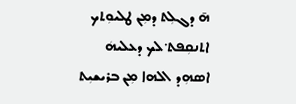ܗ̄ ܕܓܠܼܬ ܕܡܼܢ ܛܠܝܘܼܬܟ ܐܬܢܩܼܦܬ݀ ܠܟ ܕܥܠܝܗܿ ܐܣܗܼܕ ܐܠܗܐ ܡܼܢ ܒܪܝܫܝܼܬ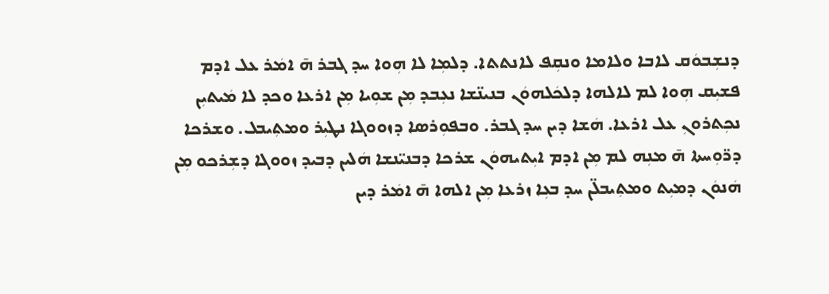ܕܢܫܼܒܘܿܩ ܠܐܒܐ ܘܠܐܡܐ ܘܢܩܼܦ ܠܐܢܬܬܐ. ܕܠܡܼܐ ܠܐ ܗܼܘܐ ܚܕ ܓܒܪ ܗ̄ ܐܡܿܪ ܥܠ ܐܕܡ ܦܫܝܼܩ ܗܼܘܐ ܠܡ ܠܐܠܗܐ ܕܠܟܿܠܗܘܿܢ ܒܢܝܢ̈ܫܐ ܢܥܼܒܕ ܡܼܢ ܫܘܼܝܐ ܡܼܢ ܐܪܥܐ ܘܟܕ ܠܐ ܡܿܝܬܝܼܢ ܢܟܼܬܪܘܢܼ ܥܠ ܐܪܥܐ. ܗܿܫܐ ܕܝܢ ܚܕ ܓܒܪ. ܘܒܦܘܼܪܣܐ ܕܙܘܘܓܐ ܢܛܝܼܪ ܘܡܬܼܝܒܠ. ܘܫܪܟܐ ܕܪ̈ܘܼܚܬܐ ܗ̄ ܡܢܼܗ ܠܡ ܡܼܢ ܐܕܡ ܐܝܼܬܝܗܘܿܢ ܫܪܟܐ ܕܒܢܝ̈ܢܫܐ ܗܿܠܝܢ ܕܒܝܕ ܙܘܘܓܐ ܕܫܼܪܟܘ ܡܼܢ ܗܿܢܘܿܢ ܕܡܝܼܬ ܘܡܬܼܝܒܠ̈ܢ ܚܕ ܒܥܼܐ ܙܪܥܐ ܡܼܢ ܐܠܗܐ ܗ̄ ܐܡܿܪ ܕܝܢ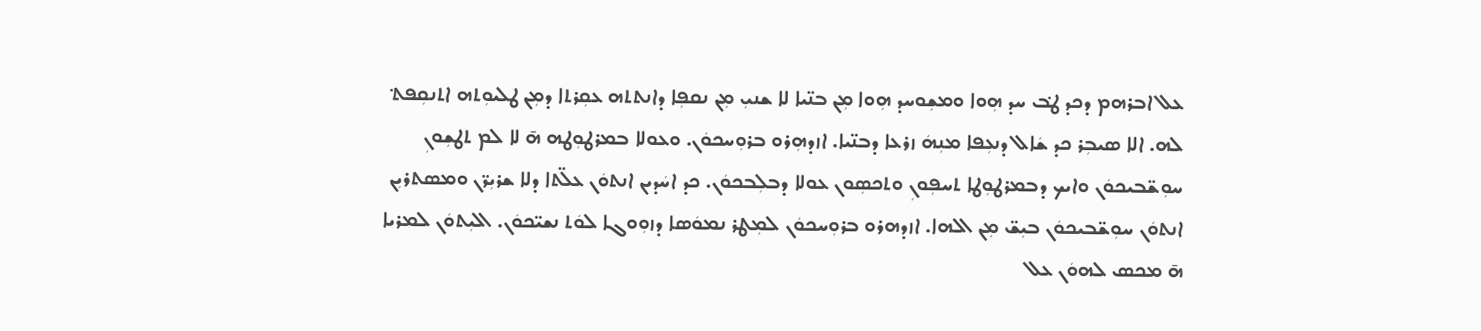ܥܠ ܐܒܪܗܡ ܕܟܕ ܛ݀ܒ ܚܕ ܗܼܘܐ ܘܡܫܼܘܚܕ ܗܼܘܐ ܡܼܢ ܒܢ̈ܝܐ ܠܐ ܫܢܝܼ ܡܼܢ ܢܩܦܼܐ ܕܐܢܬܬܗ ܥܩܼܪܬܐ ܕܡܼܢ ܛܠܝܘܼܬܗ ܐܬܢܩܼܦܬ݀ ܠܗ. ܐܠܐ ܣܝܒܼܪ ܟܕ ܫܿܐܠ ܕܢܥܼܦܐ ܡܢܼܗܿ ܙܪܥܐ ܕܒܢ̈ܝܐ. ܐܙܕܗܼܪܘ ܒܪܘܼܚܟܘܿܢ. ܘܥܘܠܐ ܒܡܪܛܘܼܛܗ ܗ̄ ܠܐ ܠܡ ܬܛܫܼܘܢܼ ܚܘܼܫ̈ܒܝܟܘܿܢ ܘܐܝܟ ܕܒܡܪܛܘܼܛܐ ܬܚܦܼܘܢܼ ܘܬܟܣܼܘܢ ܥܘܠܐ ܕܒܠܼܒܟܘܿܢ. ܟܕ ܐܚܿܕܝܢ ܐܢܬܘܿܢ ܥܠ̈ܬܐ ܕܠܐ ܫܪܝܼܪ̈ܢ ܘܡܣܬܪܝܼܢ ܐܢܬܘܿܢ ܚܘܼܫ̈ܒܝܟܘܿܢ ܒܝܼܫ̈ ܡܼܢ ܐܠܗܐ. ܐܙܕܗܪܘ ܒܪܘܼܚܟܘܿܢ ܠܡܼܛܪ ܢܡܘܿܣܐ ܕܙܘܼܘܓܐ ܠܘܿܬ ܢܫܝ̈ܟܘܿܢ. ܐܠܝܼܬܘܿܢ ܠܡܪܝܐ ܗ̄ ܡܟܣ ܠܗܘܿܢ ܥܠ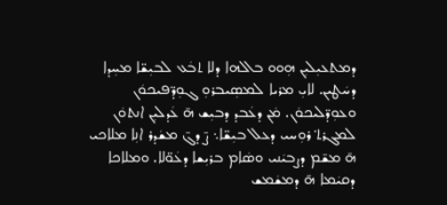ܕܡܬܥܝܼܠܝܼܢ ܗܼܘܘ ܒܐܠܗܐ ܕܠܐ ܬܒܿܥ ܠܒܝܼܫ̈ܐ ܡܚܼܕܐ ܕܚܿܛܝܢ. ܠܐܝܼ ܡܪܝܐ ܠܡܣܼܝܒܪܘܼ ܓܘܼܕ̈ܦܝܟܘܿܢ ܘܥܘܼܕ̈ܠܝܟܘܿܢ. ܡܿܢ ܕܥܿܒܕ ܕܒܝܼܫ ܗ̄ ܥܿܕܠܝܼܢ ܐܢܬܘܿܢ ܠܡܓܪܬ݀ ܪܘܼܚܝ ܕܥܠ ܒܝܼܫ̈ܐ܆ ܨ̄ ܕܓ̄ ܡܫܿܕܪ ܐܢܼܐ ܡܠܐܟܝ ܗ̄ ܡܫ̄ܡ ܕܨܒܝܿܢܝ ܘܣܿܐܡ ܒܪܝܼܫܐ ܕܥܿܘ̈ܠܐ. ܘܡܠܐܟܐ ܕܩܝܿܡܐ ܗ̄ ܕܡܫܿܡܫ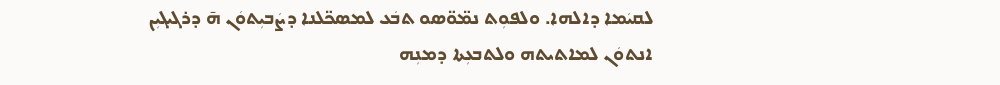ܠܩܝܿܡܐ ܕܐܠܗܐ. ܘܠܦܘܼܬ ܢܡ̈ܘ̈ܣܘ ܬܒܿܥ ܠܡܣܟ̈ܠܢܐ ܕܨܿܒܝܼܬܘܿܢ ܗ̄ ܕܪܓܝܓܝܼܢ ܐܢܬܘܿܢ ܠܡܐܬܝܬܗ ܘܠܬܒܥܼܬܐ ܕܡܢܼܗ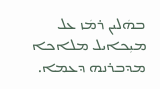ܒܗܿܠܝܢ ܪܡܿܙ ܥܠ ܡܝܼܟܐܝܠ ܡܠܐܟܐ ܡܕܒܪܢܗ ܕܥܡܐ.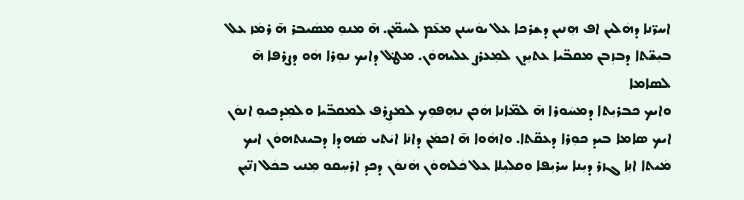ܐܚܪ̈ܢܐ ܕܗܿܠܝܢ ܐܦ ܗܼܢܝܢ ܕܫܪܟܐ ܥܠ ܝܘܿܚܢܢ ܡܥ̄ܡ ܠܚܡ̈ܢ. ܗ̄ ܡܢܘܼ ܡܣܿܝܒܪ ܗ̄ ܪܡܿܙ ܥܠ ܒܝܼܫ̈ܬܐ ܕܒܙܼܒܢ ܡܩܒ̈ܝܐ ܥܬܝܼܕܢ ܠܡܼܥܪܨ ܥܠܝܗܘܿܢ. ܡܛ݀ܠ ܕܐܝܟ ܢܘܼܪܐ ܗܿܘ ܕܨܪܦܐ ܗ̄ ܠܣܐܡܐ
ܘܐܝܟ ܟܒܪܝܼܬܐ ܕܡܚܿܘܪܐ ܗ̄ ܠܡ̈ܐܢܐ ܗܿܟܢ ܢܗܼܦܘܼܟ ܠܡܨܼܪܦ ܠܡܩܒ̈ܝܐ ܘܠܡܼܕܟܝܘܼ ܐܢܘܿܢ ܐܝܟ ܣܐܡܐ ܒܝܕ ܟܘܼܪܐ ܕܥܩ̈ܬܐ. ܘܐܗܿܘܐ ܗ̄ ܐܟܡܿܢ ܕܐܢܿܐ ܐܝܿܬܝ ܣܿܗܕܐ ܕܒܝܢܬܗܘܿܢ ܐܝܟ ܡܿܝܬܐ ܐܢܼܐ ܓܙܪ ܕܝܼܢܐ ܚܪܝܼܦܐ ܘܩܠܝܼܠܐ ܥܠ ܟܿܠܗܘܿܢ ܗܿܢܘܿܢ ܕܟܕ ܐܪܚܼܩܘ ܡܼܢܝ ܒܟܿܠ ܙܢ̈ܝܼܢ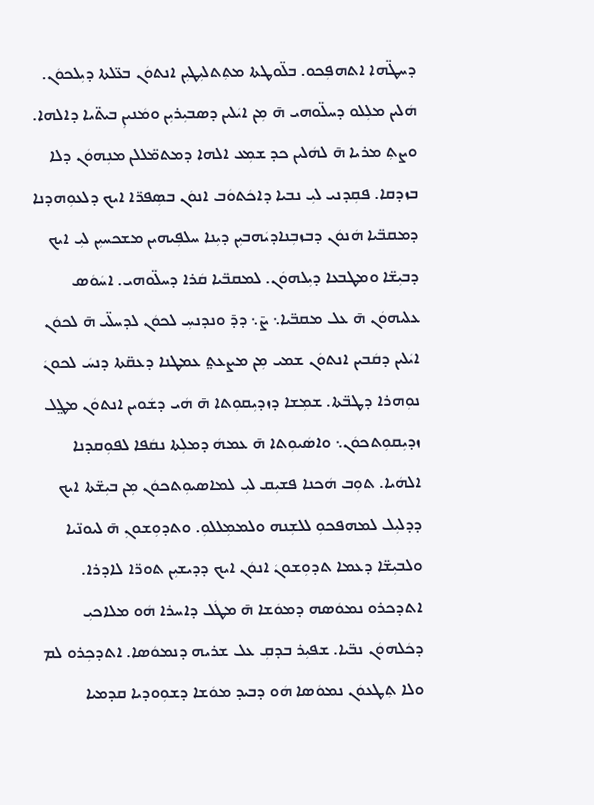ܕܚܛ̈ܗܐ ܐܬܗܦܼܟܘ. ܒܠ̈ܘܛܬܐ ܡܬܼܬܠܝܼܛܝܼܢ ܐܢܬܘܿܢ ܒܥ̈ܠܬܐ ܕܝܼܠܟܘܿܢ. ܗܿܠܝܢ ܡܠܼܠܘ ܕܚܠ̈ܘܗܝ ܗ̄ ܡܼܢ ܐܝܿܠܝܢ ܕܣܒܝܼܪܝܼܢ ܘܡܿܢܝܢܼ ܒܝܬ̈ܝܐ ܕܐܠܗܐ. ܘܨܬܼ ܡܪܝܐ ܗ̄ ܠܗܿܠܝܢ ܟܕ ܫܡܼܥ ܐܠܗܐ ܕܡܬܡ̈ܠܠܢ ܡܢܼܗܘܿܢ ܕܠܐ ܒܙܕܩܐ. ܦܩܼܕܢܝ ܠܝܼ ܢܒܝܐ ܕܐܟܿܬܘܿܒ ܐܢܘܿܢ ܒܣܼܦܪ̈ܐ ܐܝܟ ܕܠܥܘܼܗܕܢܐ ܕܡܩܒ̈ܝܐ ܗܿܢܘܿܢ ܕܒܙܒܼܢܐܕܝܿܗܒܝܼܢ ܕܝܼܢܐ ܚܠܦܼܝܗܝܢ ܡܫܟܚܝܼܢ ܠܝܼ ܐܝܟ ܕܒܝܼܫ̈ܐ ܘܡܛܒܥܐ ܕܝܼܠܗܘܿܢ. ܠܡܩܒ̈ܝܐ ܩܿܪܐ ܕܚܠ̈ܘܗܝ. ܐܚܿܘܿܣ ܥܠܝܗܘܿܢ ܗ̄ ܥܠ ܡܩܒ̈ܝܐ܆ ܨ̄܆ ܕܕ̄ ܘܢܕܢܚܼ ܠܟܘܿܢ ܠܕܚܠ̈ܝ ܗ̄ ܠܟܘܿܢ ܐܝܿܠܝܢ ܕܩܿܒܝܢ ܐܢܬܘܿܢ ܫܡܝ ܡܼܢ ܡܨܥܬ݀ ܥܡܛܢܐ ܕܥܩ̈ܬܐ ܕܢܚܿ ܠܟܘܢܿ ܢܘܼܗܪܐ ܕܛܒ̈ܬܐ. ܫܡܼܫܐ ܕܙܕܝܼܩܘܼܬܐ ܗ̄ ܗܿܝ ܕܫܿܘܝܢ ܐܢܬܘܿܢ ܡܛ݀ܠ ܙܕܝܼܩܘܼܬܟܘܿܢ܆ ܘܐܣܿܝܘܼܬܐ ܗ̄ ܥܡܗܿ ܕܡܠܼܬܐ ܢܩܿܦܐ ܠܦܘܼܩܕܢܐ ܐܠܗܿܝܐ. ܬܘܼܒ ܗܿܟܢܐ ܦܫܝܼܩ ܠܝܼ ܠܡܐܣܝܘܼܬܟܘܿܢ ܡܼܢ ܒܝܼܫ̈ܬܐ ܐܝܟ ܕܕܠܝܼܠ ܠܡܗܦܟܘܼ ܠܠܫܼܢܗ ܘܠܡܡܼܠܠܘܼ. ܘܬܕܘܼܫܘܢܼ ܗ̄ ܠܝܘܢ̈ܝܐ ܘܠܒܝܼܫ̈ܐ ܕܥܡܐ ܬܕܘܼܫܘܢܿ ܐܢܘܿܢ ܐܝܟ ܕܕܝܫܝܼܢ ܬܘܪ̈ܐ ܠܐܕܪܐ. ܐܬܕܟܪܘ ܢܡܘܿܣܗ ܕܡܘܿܫܐ ܗ̄ ܡܛܿܠ ܕܐܚܪܐ ܗܿܘ ܡܠܐܟܝܼ ܕܟܿܠܗܘܿܢ ܢܒ̈ܝܐ. ܫܦܝܼܪ ܒܕܩܼ ܥܠ ܫܪܝܗ ܕܢܡܘܿܣܐ. ܐܬܕܟܼܪܘ ܠܡ ܘܠܐ ܬܼܛܥܘܿܢ ܢܡܘܿܣܐ ܗܿܘ ܕܒܝܕ ܡܘܿܫܐ ܕܫܘܼܘܕܝܐ ܩܕܡܝܐ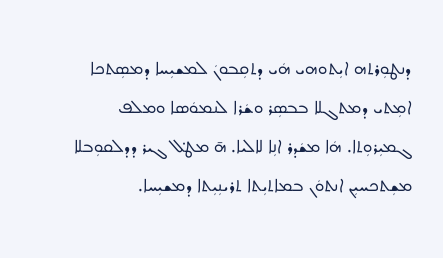ܕܢܛܘܼܪܬܗ ܐܝܼܬܘܗܝ ܗܿܝ ܕܬܩܼܒܘܢܿ ܠܡܫܝܼܚܐ ܕܡܣܼܬܟܐ ܐܡܼܬܝ ܕܡܬܓܠܐ ܒܒܣܼܪ ܘܫܿܪܐ ܠܢܡܘܿܣܐ ܘܡܠܦ ܓܡܝܼܪܘܼܬܐ. ܗܿܐ ܡܫܿܕܪ ܐܢܼܐ ܠܐܠܝܐ. ܗ̄ ܡܛ݀ܠ ܓܝܪ ܕܕܠܩܘܼܒܠܐ ܡܫܼܬܟܚܝܼܢ ܐܢܬܘܿܢ ܒܡܐܬܝܼܬܐ ܬܪܝܢܼܝܼܬܐ ܕܡܫܝܼܚܐ.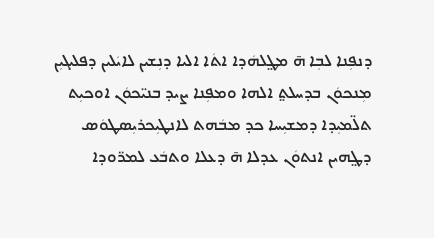ܕܢܦܼܢܐ ܠܒܼܐ ܗ̄ ܡܛ݀ܠܗܿܕܐ ܐܬܿܐ ܐܠܝܐ ܕܢܼܫܝܢ ܠܐܝܿܠܝܢ ܕܦܠܝܓܝܼܢ ܡܼܢܟܘܿܢ ܒܕܚܠܬ݀ ܐܠܗܐ ܘܡܦܼܢܐ ܨܝܕ ܒܢܝ̈ܟܘܿܢ ܐܘܟܝܼܬ ܬܠ̈ܡܝܼܕܐ ܕܡܫܝܼܚܐ ܟܕ ܡܒܿܗܬ ܠܐܢܛܝܼܟܪܝܼܣܛܘܿܣ ܕܛ݀ܗܝܢ ܐܢܬܘܿܢ ܥܕܠܐ ܗ̄ ܕܥܠܐ ܘܬܒܿܥ ܠܡܪ̈ܘܕܐ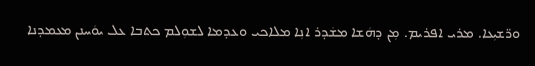ܘܪ̈ܫܝܼܥܐ. ܡܪܝ ܐܦܪܝܡ. ܡܼܢ ܕܗܿܫܐ ܡܫܿܕܪ ܐܢܼܐ ܡܠܐܟܝ ܘܥܕܡܐ ܠܫܘܼܠܡ ܟܬܒܐ ܥܠ ܝܘܿܚܢܢ ܡܥܡܕܢܐ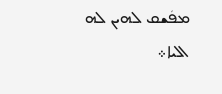ܡܦܿܫܩ ܠܗܝܢ ܠܗ ܐܠܝܐ܀